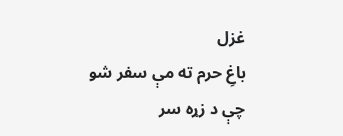غزل
باغِ حرم ته مې سفر شو
چې د زړه سر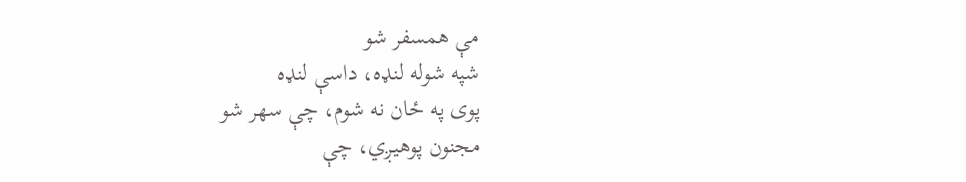مې همسفر شو
شپه شوله لنډه، داسې لنډه
پوی په ځان نه شوم، چې سهر شو
مجنون پوهیـږي، چې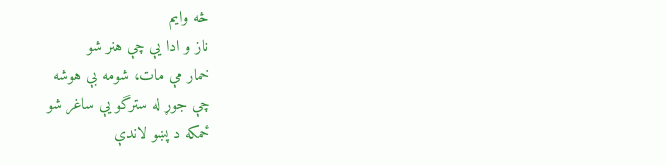څه وایم
ناز و ادا يې چې هنر شو
خمار مې مات، شومه بې هوشه
چې جوړ له سترگو يې ساغر شو
ځمکه د پښو لاندې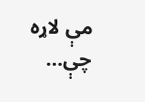مې لاړه
چې…